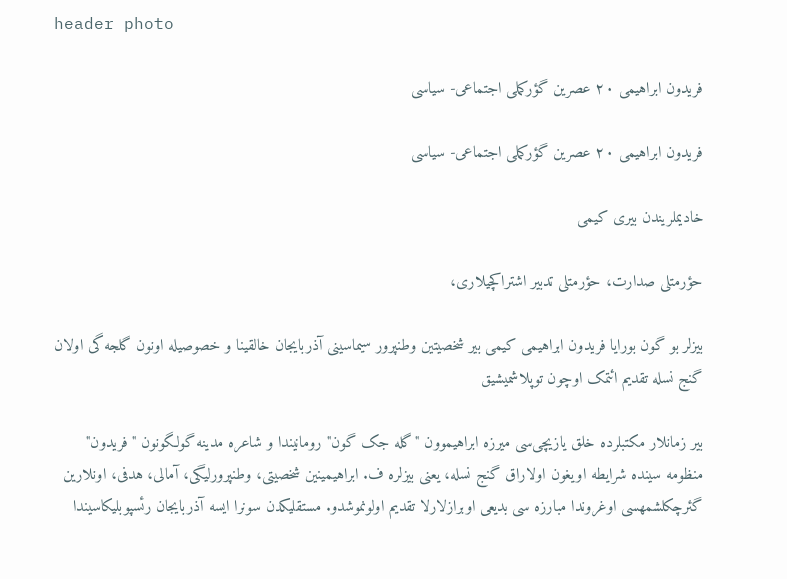header photo

فریدون ابراهیمی ٢٠ عصرین گؤرکملی اجتماعی- سیاسی

فریدون ابراهیمی ٢٠ عصرین گؤرکملی اجتماعی- سیاسی

خادیملریندن بیری کیمی

حؤرمتلی صدارت، حؤرمتلی تدبیر اشتراکچیلاری،

بیزلر بو گون بورایا فریدون ابراهیمی کیمی بیر شخصیتین وطنپرور سیماسینی آذربایجان خالقینا و خصوصیله اونون گلجه گی اولان گنج نسله تقدیم ائتمک اوچون توپلاشمیشیق

بیر زمانلار مکتبلرده خلق یازیچی‌سی میرزه ابراهیموون "گله‌ جک گون" رومانیندا و شاعره مدینه گولگونون "فریدون" منظومه ‌سینده شرایطه اویغون اولا‌راق گنج نسله، یعنی بیزلره ف. ابراهیمینین شخصیتی، وطنپرورلیگی، آما‌لی، هدفی، اونلارین گئرچکلشمهسی اوغروندا مبارزه‌ سی بدیعی اوبرازلارلا تقدیم اولونموشدو. مستقلیکدن سونرا ایسه آذربایجان رئسپوبلیکاسیندا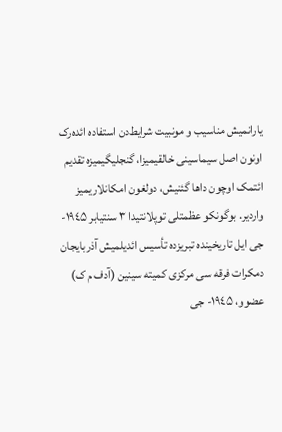یارانمیش مناسیب و مونبیت شرایط‌دن استفاده ائده‌رک اونون اصل سیماسینی خالقیمیزا، گنجلیگیمیزه تقدیم ائتمک اوچون داها گئنیش، دولغون امکانلاریمیز واردیر. بوگونکو عظمتلی توپلانتیدا ٣ سنتیابر ١٩٤۵- جی ایل تاریخینده تبریزده تأسیس ائدیلمیش آذربایجان دمکرات فرقه ‌سی مرکزی کمیته‌ سینین (آدف م ک) عضوو، ١٩٤۵- جی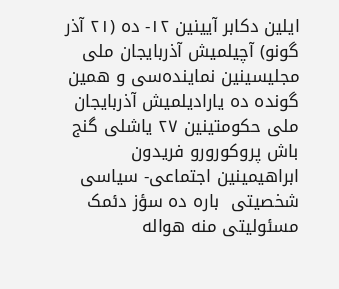ایلین دکابر آیینین ١٢- ده (٢١ آذر گونو) آچیلمیش آذربایجان ملی مجلیسینین نماینده‌سی و همین گونده ده یارادیلمیش آذربایجان ملی حکومتینین ٢٧ یاشلی گنج باش پروکورورو فریدون ابراهیمینین اجتماعی- سیاسی شخصیتی  باره‌ ده سؤز دئمک مسئولیتی منه هواله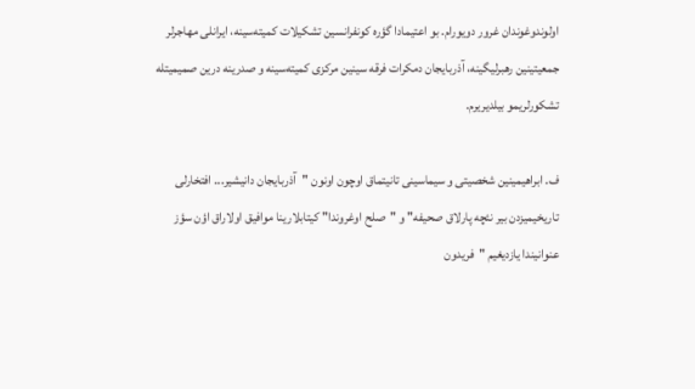اولوندوغوندان غرور دویورام. بو اعتیمادا گؤره کونفرانسین تشکیلات کمیته‌سینه، ایرانلی مهاجرلر جمعیتینین رهبرلیگینه، آذربایجان دمکرات فرقه‌ سینین مرکزی کمیته‌سینه و صدرینه درین صمیمیتله تشکورلریمو بیلدیریرم.

ف. ابراهیمینین شخصیتی و سیماسینی تانیتماق اوچون اونون "آذربایجان دانیشیر... افتخارلی تاریخیمیزدن بیر نئچه پارلاق صحیفه" و "صلح اوغروندا" کیتابلارینا موافیق اولا‌راق اؤن سؤز عنوانیندا یازدیغیم "فریدون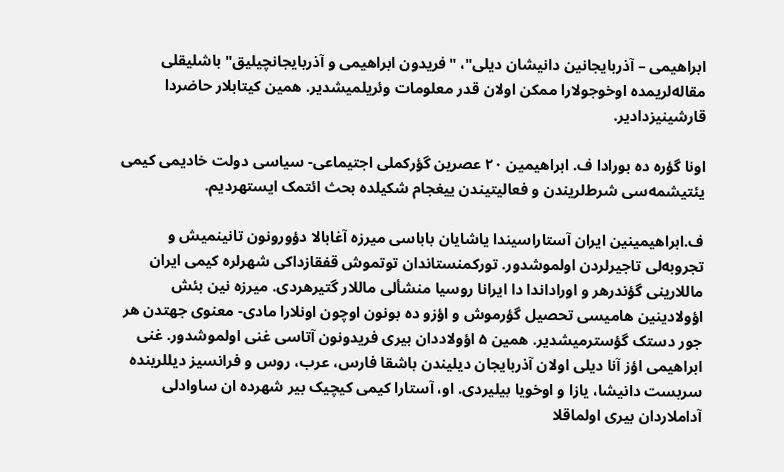ابراهیمی – آذربایجانین دانیشان دیلی"، "فریدون ابراهیمی و آذربایجانچیلیق" باشلیقلی مقاله‌لریمده اوخوجولارا ممکن اولان قدر معلومات وئریلمیشدیر. همین کیتابلار حاضردا قارشینیزدا‌دیر.

اونا گؤره ده بورادا ف. ابراهیمین ٢٠ عصرین گؤرکملی اجتیماعی- سیاسی دولت خادیمی کیمی یئتیشمه‌سی شرط‌لریندن و فعالیتیندن ییغجام شکیلده بحث ائتمک ایستهردیم.

ف.ابراهیمینین ایران آستاراسیندا یاشایان باباسی میرزه آغابالا دؤورونون تانینمیش و تجروبه‌لی تاجیرلردن اولموشدور. تورکمنستاندان توتموش قفقازداکی شهرلره کیمی ایران ماللارینی گؤندرهر و اورا‌داندا دا ایرانا روسیا منشأ‌لی ماللار گتیرهردی. میرزه‌ نین بئش اؤولادینین هامیسی تحصیل گؤرموش و اؤزو ده بونون اوچون اونلارا مادی- معنوی جهتدن هر جور دستک گؤسترمیشدیر. همین ۵ اؤولاددان بیری فریدونون آتاسی غنی اولموشدور. غنی ابراهیمی اؤز آنا دیلی اولان آذربایجان دیلیندن باشقا فارس، عرب، روس و فرانسیز دیللرینده سربست دانیشا، یازا و اوخویا بیلیردی. او، آستارا کیمی کیچیک بیر شهرده ان ساوادلی آداملاردان بیری اولماقلا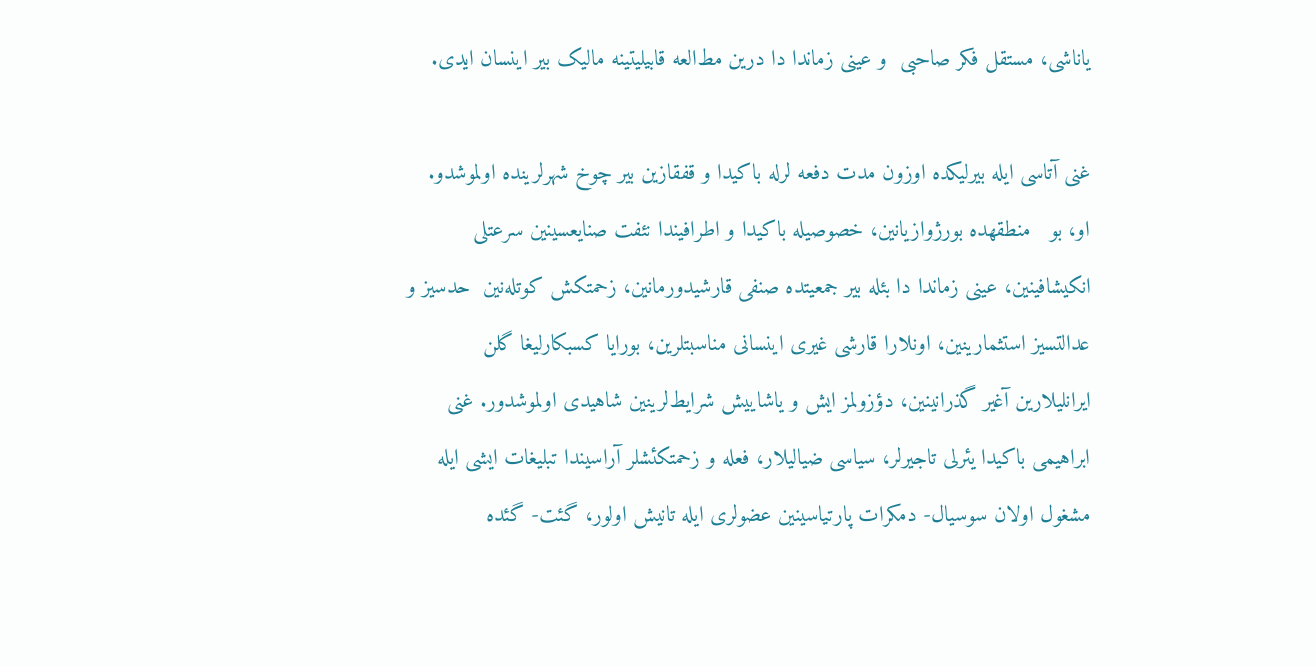یاناشی، مستقل فکر صاحبی  و عینی زماندا دا درین مط‌العه قابیلیتینه مالیک بیر اینسان ایدی.

غنی آتاسی ایله بیرلیکده اوزون مدت دفعه ‌لرله باکیدا و قفقازین بیر چوخ شهرلرینده اولموشدو. او، بو   منطقهده بورژوازیانین، خصوصیله باکیدا و اطرافیندا نئفت صنایعسینین سرعتلی انکیشافینین، عینی زماندا دا بئله بیر جمعیتده صنفی قارشیدورمانین، زحمتکش کوتله‌نین  حدسیز و عدالتسیز استثمارینین، اونلارا قارشی غیری اینسانی مناسبتلرین، بورایا کسبکارلیغا گلن ایرانلیلارین آغیر گذرانینین، دؤزولمز ایش و یاشاییش شرایط‌لرینین شاهیدی اولموشدور. غنی ابراهیمی باکیدا یئرلی تاجیرلر، سیاسی ضیا‌لیلار، فعله و زحمتکئشلر آراسیندا تبلیغات ایشی ایله مشغول اولان سوسیال- دمکرات پارتیاسینین عضو‌لری ایله تانیش اولور، گئت- گئده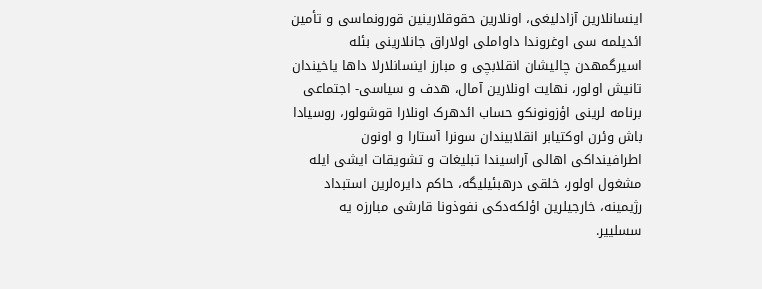اینسانلارین آزادلیغی، اونلارین حقوقلارینین قورونماسی و تأمین ائدیلمه‌ سی اوغروندا داواملی اولا‌راق جانلارینی بئله اسیرگمهدن چالیشان انقلابچی و مبارز اینسانلارلا داها یاخیندان تانیش اولور، نهایت اونلارین آمال، هدف و سیاسی- اجتماعی برنامه لرینی اؤزونونکو حساب ائدهرک اونلارا قوشولور، روسیادا باش وئرن اوکتیابر انقلابیندان سونرا آستارا و اونون اطرافینداکی اها‌لی آراسیندا تبلیغات و تشویقات ایشی ایله مشغول اولور، خلقی درهبئیلیگه، حاکم دایره‌لرین استبداد رژیمینه، خارجیلرین اؤلکه‌دکی نفوذونا قارشی مبارزه ‌یه سسلییر.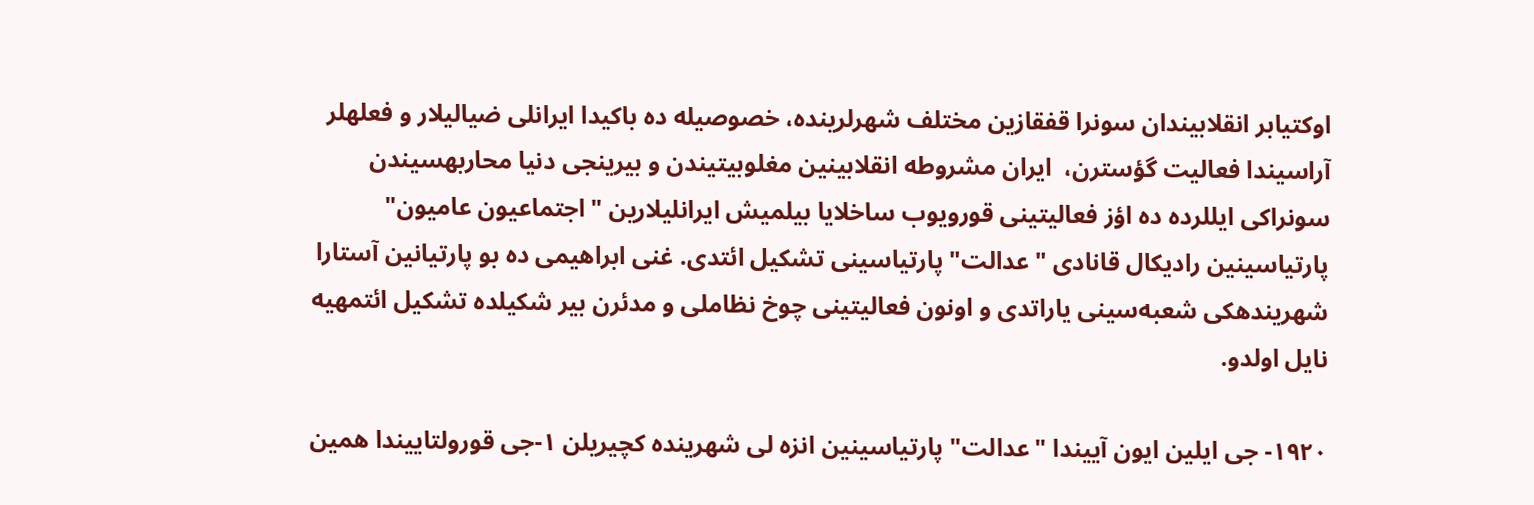اوکتیابر انقلابیندان سونرا قفقازین مختلف شهرلرینده، خصوصیله ده باکیدا ایرانلی ضیا‌لیلار و فعلهلر آراسیندا فعالیت گؤسترن،  ایران مشروطه انقلابینین مغلوبیتیندن و بیرینجی دنیا محاربهسیندن سونراکی ایللرده ده اؤز فعالیتینی قورویوب ساخلایا بیلمیش ایرانلیلارین "اجتماعیون عامیون" پارتیاسینین رادیکال قانادی "عدالت" پارتیاسینی تشکیل ائتدی. غنی ابراهیمی ده بو پارتیانین آستارا شهریندهکی شعبه‌سینی یاراتدی و اونون فعالیتینی چوخ نظا‌ملی و مدئرن بیر شکیلده تشکیل ائتمهیه نایل اولدو.

١٩٢٠- جی ایلین ایون آییندا "عدالت" پارتیاسینین انزه‌ لی شهرینده کچیریلن ١-جی قورولتاییندا همین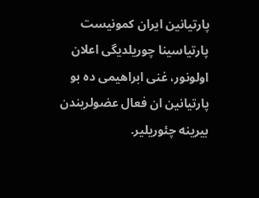پارتیانین ایران کمونیست پارتیاسینا چوریلدیگی اعلان اولونور، غنی ابراهیمی ده بو پارتیانین ان فعال عضو‌لریندن بیرینه چئوریلیر.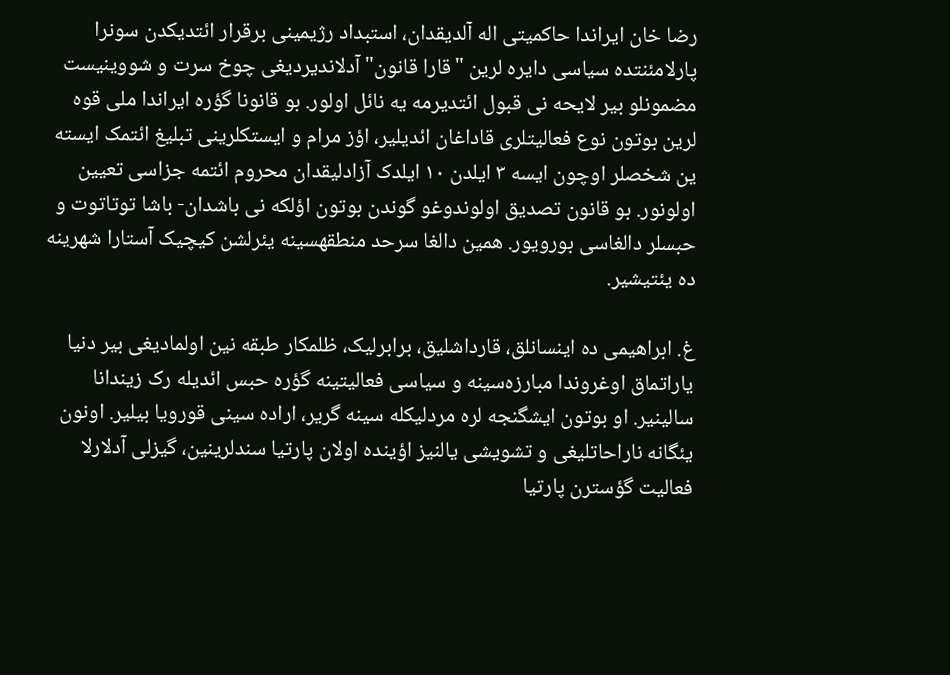رضا خان ایراندا حاکمیتی اله آلدیقدان، استبداد رژیمینی برقرار ائتدیکدن سونرا پارلامئنتده سیاسی دایره ‌لرین "قارا قانون" آدلاندیردیغی چوخ سرت و شووینیست مضمونلو بیر لایحه نی قبول ائتدیرمه ‌یه نائل اولور. بو قانونا گؤره ایراندا ملی قوه‌ لرین بوتون نوع فعالیتلری قاداغان ائدیلیر، اؤز مرام و ایستکلرینی تبلیغ ائتمک ایسته ین شخصلر اوچون ایسه ٣ ایلدن ١٠ ایلدک آزادلیقدان محروم ائتمه جزاسی تعیین اولونور. بو قانون تصدیق اولوندوغو گوندن بوتون اؤلکه نی باشدان- باشا توتاتوت و حبسلر دالغاسی بورویور. همین دالغا سرحد منطقهسینه یئرلشن کیچیک آستارا شهرینه ده یئتیشیر.

غ. ابراهیمی ده اینسانلق، قارداشلیق، برابرلیک، ظلمکار طبقه‌ نین اولمادیغی بیر دنیا یاراتماق اوغروندا مبارزه‌سینه و سیاسی فعالیتینه گؤره حبس ائدیله ‌رک زیندانا سالینیر. او بوتون ایشگنجه‌ لره مردلیکله سینه گریر، اراده‌ سینی قورویا بیلیر. اونون یئگانه ناراحاتلیغی و تشویشی یالنیز اؤینده اولان پارتیا سندلرینین، گیزلی آدلارلا فعالیت گؤسترن پارتیا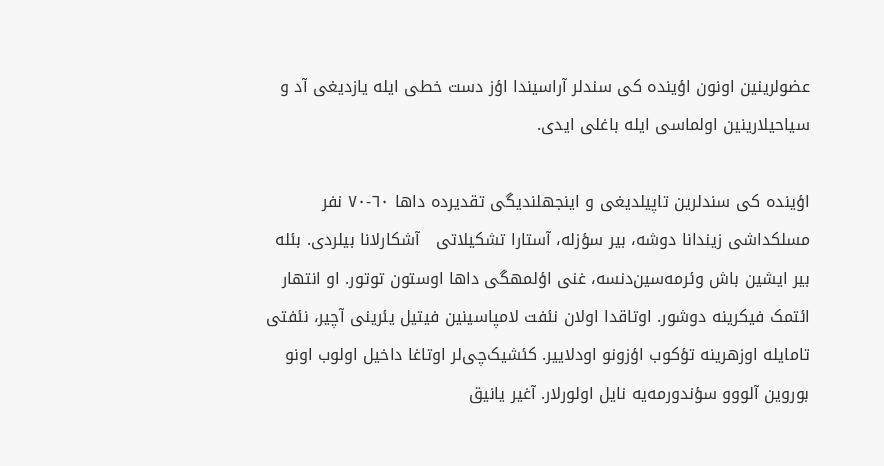عضو‌لرینین اونون اؤینده کی سندلر آراسیندا اؤز دست خطی ایله یازدیغی آد و سیاحیلارینین اولماسی ایله باغلی ایدی.

اؤینده کی سندلرین تاپیلدیغی و اینجهلندیگی تقدیرده داها ٦٠-٧٠ نفر مسلکداشی زیندانا دوشه، بیر سؤزله، آستارا تشکیلاتی   آشکارلانا بیلردی. بئله بیر ایشین باش وئرمه‌سین‌دنسه، غنی اؤلمهگی داها اوستون توتور. او انتهار ائتمک فیکرینه دوشور. اوتاقدا اولان نئفت لامپاسینین فیتیل یئرینی آچیر، نئفتی تامایله اوزهرینه تؤکوب اؤزونو اودلاییر. کئشیک‌چی‌لر اوتاغا داخیل اولوب اونو بوروین آلووو سؤندورمه‌یه نایل اولورلار. آغیر یانیق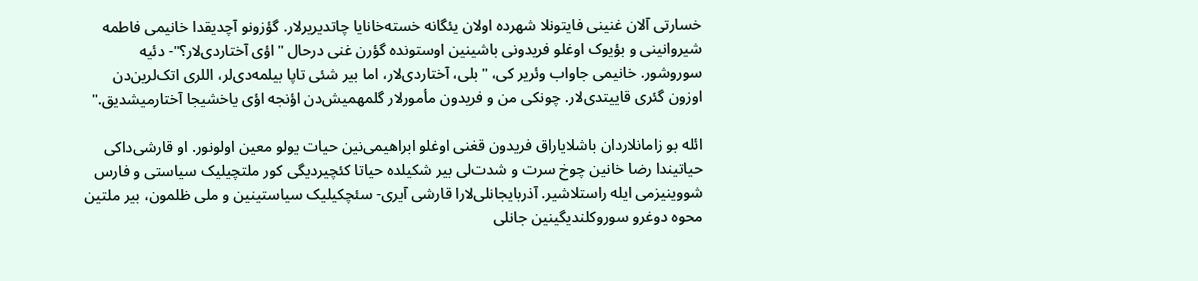خسارتی آلان غنینی فایتونلا شهرده اولان یئگانه خسته‌خانایا چاتدیریرلار. گؤزونو آچدیقدا خانیمی فاطمه شیروانینی و بؤیوک اوغلو فریدونی باشینین اوستونده گؤرن غنی درحال "اؤی آختاردی‌لار؟"- دئیه سوروشور. خانیمی جاواب وئریر کی، "بلی، آختاردی‌لار، اما بیر شئی تاپا بیلمه‌دی‌لر، اللری اتک‌لرین‌دن اوزون گئری قاییتدی‌لار. چونکی من و فریدون مأمورلار گلمهمیش‌دن اؤنجه اؤی یاخشیجا آختارمیشدیق."

ائله بو زامانلاردان باشلایا‌راق فریدون قغنی اوغلو ابراهیمی‌نین حیات یولو معین اولونور. او قارشی‌داکی حیاتیندا رضا خانین چوخ سرت و شدت‌لی بیر شکیلده حیاتا کئچیردیگی کور ملتچیلیک سیاستی و فارس شووینیزمی ایله راستلاشیر. آذربایجانلی‌لارا قارشی آیری- سئچکیلیک سیاستینین و ملی ظلمون، بیر ملتین محوه دوغرو سوروکلندیگینین جانلی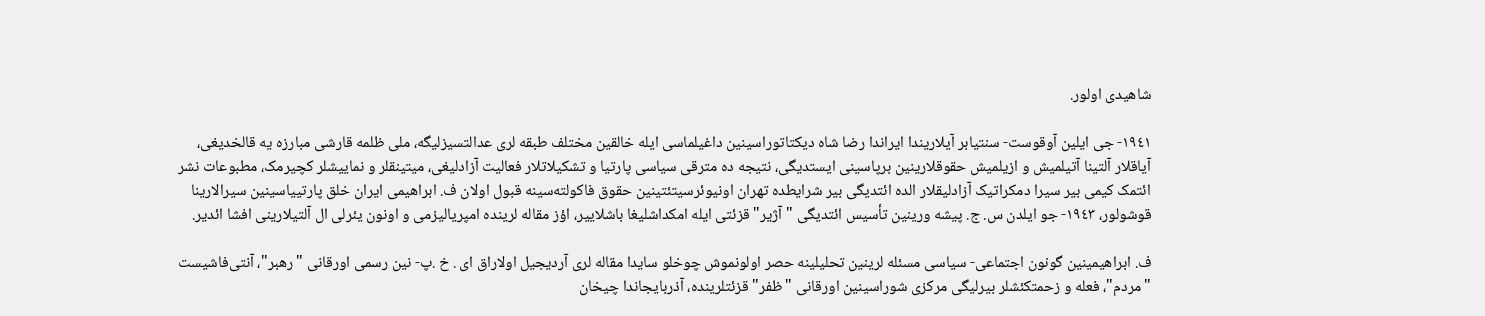شاهیدی اولور.

١٩٤١- جی ایلین آوقوست- سنتیابر آیلاریندا ایراندا رضا شاه دیکتاتوراسینین داغیلماسی ایله خالقین مختلف طبقه ‌لری عدالتسیزلیگه، ملی ظلمه قارشی مبارزه ‌یه قالخدیغی، آیاقلار آلتینا آتیلمیش و ازیلمیش حقوقلارینین برپاسینی ایستدیگی، نتیجه ‌ده مترقی سیاسی پارتیا و تشکیلاتلار فعالیت آزادلیغی، میتینقلر و نماییشلر کچیرمک، مطبوعات نشر ائتمک کیمی بیر سیرا دمکراتیک آزادلیقلار الده ائتدیگی بیر شرایطده تهران اونیوئرسیتئتینین حقوق فاکولته‌سینه قبول اولان ف. ابراهیمی ایران خلق پارتییاسینین سیرا‌لارینا قوشولور، ١٩٤٣- جو ایلدن س. ج. پیشه ورینین تأسیس ائتدیگی "آژیر" قزئتی ایله امکداشلیغا باشلاییر، اؤز مقاله ‌لرینده امپریالیزمی و اونون یئرلی ال آلتیلارینی افشا ائدیر.

ف. ابراهیمینین گونون اجتماعی- سیاسی مسئله ‌لرینین تحلیلینه حصر اولونموش چوخلو سایدا مقاله ‌لری آردیجیل اولا‌راق ای . خ .پ- نین رسمی اورقانی "رهبر"، آنتی‌فاشیست "مردم"، فعله و زحمتکئشلر بیرلیگی مرکزی شوراسینین اورقانی "ظفر" قزئتلرینده، آذربایجاندا چیخان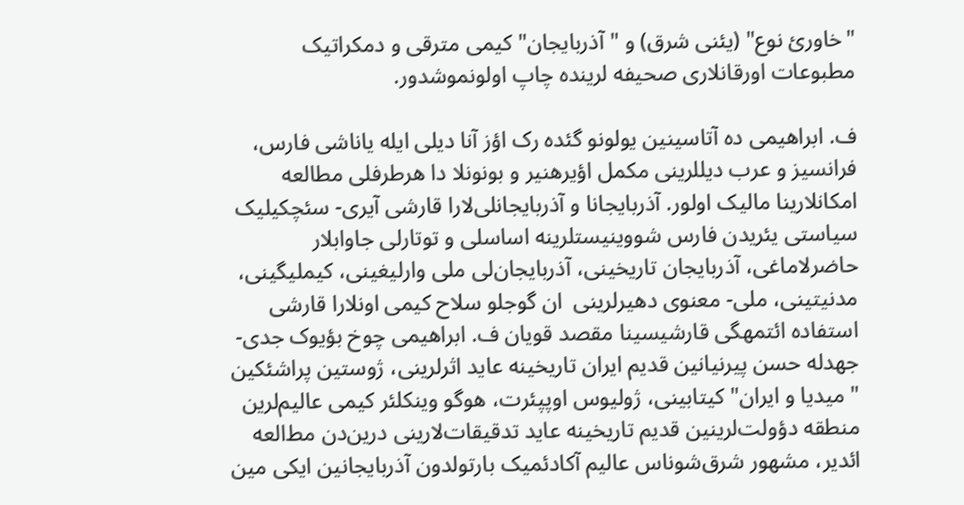"خاورئ نوع" (یئنی شرق) و "آذربایجان" کیمی مترقی و دمکراتیک مطبوعات اورقانلاری صحیفه‌ لرینده چاپ اولونموشدور.

ف. ابراهیمی ده آتاسینین یولونو گئده‌ رک اؤز آنا دیلی ایله یاناشی فارس، فرانسیز و عرب دیللرینی مکمل اؤیرهنیر و بونونلا دا هرطرفلی مطالعه امکانلارینا مالیک اولور. آذربایجانا و آذربایجانلی‌لارا قارشی آیری- سئچکیلیک سیاستی یئریدن فارس شووینیستلرینه اساسلی و توتارلی جاوابلار حاضرلاماغی، آذربایجان تاریخینی، آذربایجان‌لی ملی وارلیغینی، کیملیگینی، مدنیتینی، ملی- معنوی دهیرلرینی  ان گوجلو سلاح کیمی اونلارا قارشی استفاده ائتمهگی قارشیسینا مقصد قویان ف. ابراهیمی چوخ بؤیوک جدی- جهدله حسن پیرنیانین قدیم ایران تاریخینه عاید اثرلرینی، ژوستین پراشئکین "میدیا و ایران" کیتابینی، ژولیوس اوپپئرت، هوگو وینکلئر کیمی عالیم‌لرین منطقه دؤولت‌لرینین قدیم تاریخینه عاید تدقیقات‌لارینی درین‌دن مط‌العه ائدیر، مشهور شرق‌شوناس عالیم آکادئمیک بارتولدون آذربایجانین ایکی مین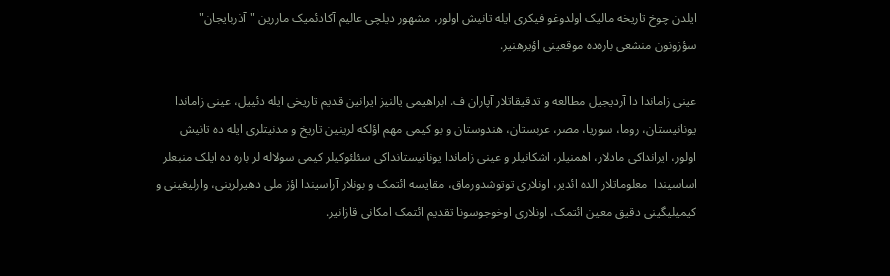ایلدن چوخ تاریخه مالیک اولدوغو فیکری ایله تانیش اولور، مشهور دیلچی عالیم آکادئمیک ماررین "آذربایجان" سؤزونون منشعی باره‌ده موقعینی اؤیرهنیر.

عینی زاماندا دا آردیجیل مطا‌لعه و تدقیقاتلار آپاران ف. ابراهیمی یالنیز ایرانین قدیم تاریخی ایله دئییل، عینی زاماندا یونانیستان، روما، سوریا، مصر، عربستان، هندوستان و بو کیمی مهم اؤلکه ‌لرینین تاریخ و مدنیتلری ایله ده تانیش اولور، ایرانداکی مادلار، اهمنیلر، اشکانیلر و عینی زاماندا یونانیستانداکی سئلئوکیلر کیمی سولاله ‌لر باره‌ ده ایلک منبعلر اساسیندا  معلوماتلار الده ائدیر، اونلاری توتوشدورماق، مقایسه ائتمک و بونلار آراسیندا اؤز ملی دهیرلرینی، وارلیغینی و کیمیلیگینی دقیق معین ائتمک، اونلاری اوخوجوسونا تقدیم ائتمک امکانی قازانیر.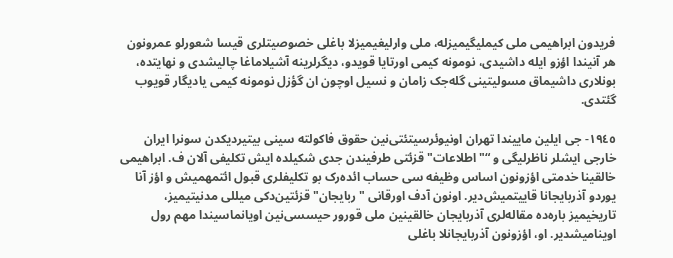فریدون ابراهیمی ملی کیملیگیمیزله، ملی وارلیغیمیزلا باغلی خصوصیتلری قیسا شعورلو عمرونون هر آنیندا اؤزو ایله داشیدی، نومونه کیمی اورتایا قویدو، دیگرلرینه آشیلاماغا چالیشدی و نهایتده، بونلاری داشیماق مسولیتینی گله‌جک زامان و نسیل اوچون ان گؤزل نومونه کیمی یادیگار قویوب گئتدی.

١٩٤٥- جی ایلین ماییندا تهران اونیوئرسیتئتی‌نین حقوق فاکولته ‌سینی بیتیردیکدن سونرا ایران خارجی ایشلر ناظرلیگی و “"اطلاعات" قزئتی طرفیندن جدی شکیلده ایش تکلیفی آلان ف. ابراهیمی خالقینا خدمتی اؤزونون اساس وظیفه‌ سی حساب ائده‌رک بو تکلیفلری قبول ائتمهمیش و اؤز آنا یوردو آذربایجانا قاییتمیش‌دیر. اونون آدف اورقانی "ربایجان" قزئتین‌دکی میللی مدنیتیمیز، تاریخیمیز باره‌ده مقاله‌لری آذربایجان خالقینین ملی قورور حیسسی‌نین اویانماسیندا مهم رول اوینامیشدیر. او، اؤزونون آذربایجانلا باغلی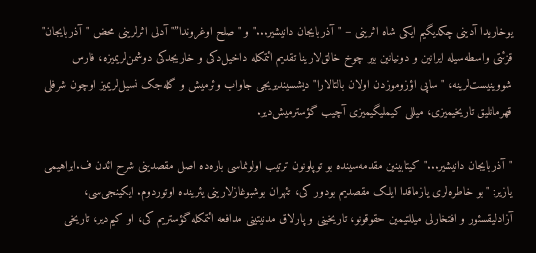یوخاریدا آدینی چکدیگیم ایکی شاه اثرینی – "آذربایجان دانیشیر..." و "صلح اوغروندا”" آدلی اثرلرینی محض "آذربایجان" قزئتی واسطه‌سیله ایرانین و دونیانین بیر چوخ خالق‌لارینا تقدیم ائتمکله داخیل‌دکی و خاریجدکی دوشمن‌لریمیزه، فارس شووینیست‌لرینه، "ساپی اؤزوموزدن اولان بالتا‌لارا" دیشسیندیریجی جاواب وئرمیش و گله‌جک نسیل‌لریمیز اوچون شرفلی قهرمانلیق تاریخیمیزی، میللی کیملیگیمیزی آچیب گؤسترمیش‌دیر.

"آذربایجان دانیشیر..." کیتابینین مقدمه‌سینده بو توپلونون ترتیب اولونماسی باره‌ده اصل مقصدینی شرح ائدن ف.ابراهیمی یازیر: "بو خاطره‌لری یازماقدا ایلک مقصدیم بودور کی، تئهران بوشبوغازلارینی یئرینده اوتوردوم. ایکینجی‌سی، آزادلیقسئور و افتخارلی میللتیمین حقوقونو، تاریخینی و پارلاق مدنیتینی مدافعه ائتمکله گؤستریم کی، او کیم‌دیر، تاریخی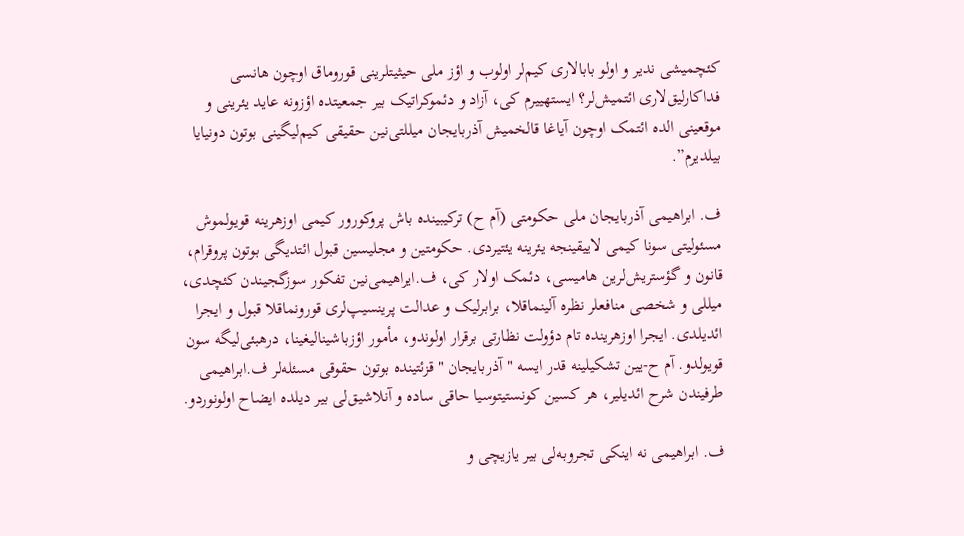کئچمیشی ندیر و اولو بابا‌لاری کیم‌لر اولوب و اؤز ملی حیثیتلرینی قوروماق اوچون هانسی فداکارلیق‌لاری ائتمیش‌لر؟ ایستهییرم کی، آزاد و دئموکراتیک بیر جمعیتده اؤزونه عاید یئرینی و موقعینی الده ائتمک اوچون آیاغا قالخمیش آذربایجان میللتی‌نین حقیقی کیم‌لیگینی بوتون دونیایا بیلدیرم”.

ف. ابراهیمی آذربایجان ملی حکومتی (آم ح) ترکیبینده باش پروکورور کیمی اوزهرینه قویولموش مسئولیتی سونا کیمی لاییقینجه یئرینه یئتیردی. حکومتین و مجلیسین قبول ائتدیگی بوتون پروقرام، قانون و گؤستریش‌لرین هامیسی، دئمک اولار کی، ف.ایراهیمی‌نین تفکور سوزگجیندن کئچدی، میللی و شخصی منافعلر نظره آلینماقلا، برابرلیک و عدالت پرینسیپ‌لری قورونماقلا قبول و ایجرا ائدیلدی. ایجرا اوزهرینده تام دؤولت نظارتی برقرار اولوندو، مأمور اؤزباشینا‌لیغینا، درهبئی‌لیگه سون قویولدو. آم ح-یین تشکیلینه قدر ایسه "آذربایجان " قزئتینده بوتون حقوقی مسئله‌لر ف.ابراهیمی طرفیندن شرح ائدیلیر، هر کسین کونستیتوسیا حاقی ساده و آنلاشیق‌لی بیر دیلده ایضاح اولونوردو.

ف. ابراهیمی نه اینکی تجروبه‌لی بیر یازیچی و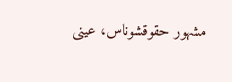مشهور حقوقشوناس، عینی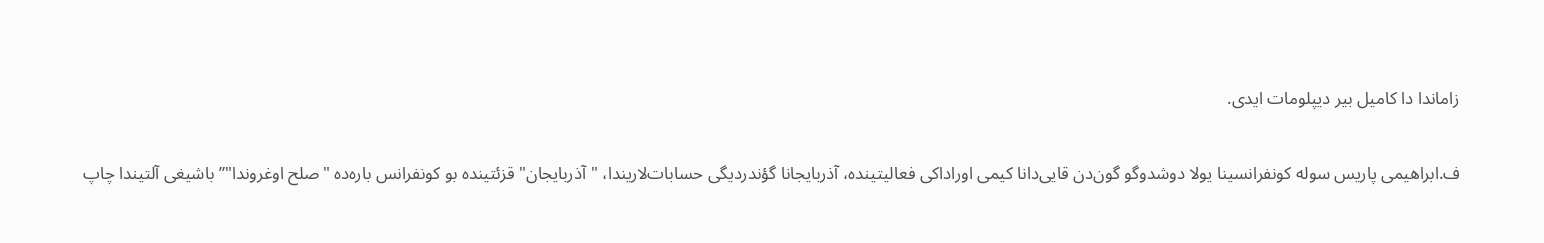زاماندا دا کامیل بیر دیپلومات ایدی.

ف.ابراهیمی پاریس سوله کونفرانسینا یولا دوشدوگو گون‌دن قایی‌دانا کیمی اورا‌داکی فعالیتینده، آذربایجانا گؤندردیگی حسابات‌لاریندا، "آذربایجان" قزئتینده بو کونفرانس باره‌ده "صلح اوغروندا"” باشیغی آلتیندا چاپ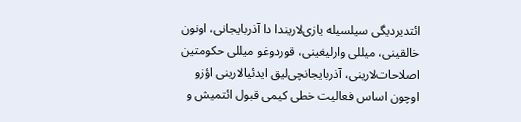ائتدیردیگی سیلسیله یازی‌لاریندا دا آذربایجانی، اونون خالقینی، میللی وارلیغینی، قوردوغو میللی حکومتین اصلاحات‌لارینی، آذربایجانچی‌لیق ایدئیا‌لارینی اؤزو اوچون اساس فعالیت خطی کیمی قبول ائتمیش و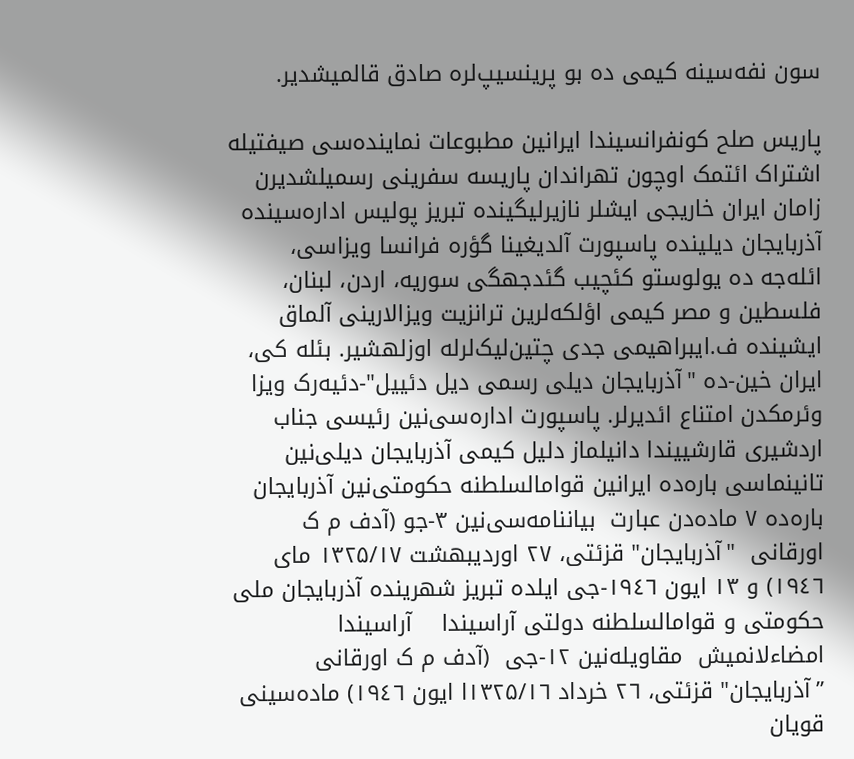سون نفه‌سینه کیمی ده بو پرینسیپ‌لره صادق قالمیشدیر.

پاریس صلح کونفرانسیندا ایرانین مطبوعات نماینده‌سی صیفتیله اشتراک ائتمک اوچون تهراندان پاریسه سفرینی رسمیلشدیرن زامان ایران خاریجی ایشلر نازیرلیگینده تبریز پولیس اداره‌سینده آذربایجان دیلینده پاسپورت آلدیغینا گؤره فرانسا ویزاسی، ائله‌جه ده یولوستو کئچیب گئدجهگی سوریه، اردن، لبنان، فلسطین و مصر کیمی اؤلکه‌لرین ترانزیت ویزا‌لارینی آلماق ایشینده ف.ایبراهیمی جدی چتین‌لیک‌لرله اوزلهشیر. بئله کی، ایران خین-ده "آذربایجان دیلی رسمی دیل دئییل"-دئیه‌رک ویزا وئرمکدن امتناع ائدیرلر. پاسپورت اداره‌سی‌نین رئیسی جناب اردشیری قارشییندا دانیلماز دلیل کیمی آذربایجان دیلی‌نین  تانینماسی باره‌ده ایرانین قوامالسلطنه حکومتی‌نین آذربایجان باره‌ده ٧ ماده‌دن عبارت  بیاننامه‌سی‌نین ٣-جو (آدف م ک اورقانی  "آذربایجان" قزئتی، ٢٧ اوردیبهشت ١٣٢۵/١٧ مای ١٩٤٦) و ١٣ ایون ١٩٤٦-جی ایلده تبریز شهرینده آذربایجان ملی حکومتی و قوامالسلطنه دولتی آراسیندا    آراسیندا امضاءلانمیش  مقاویله‌نین ١٢-جی  (آدف م ک اورقانی  ”آذربایجان" قزئتی، ٢٦ خرداد ١٣٢۵/١٦ا ایون ١٩٤٦) ماده‌سینی قویان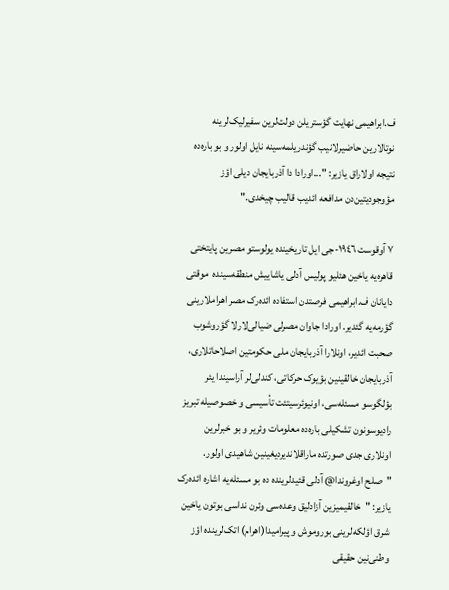ف.ابراهیمی نهایت گؤستریلن دولت‌لرین سفیرلیک‌لرینه نوتا‌لارین حاضیرلانیب گؤندریلمه‌سینه نایل اولور و بو باره‌ده نتیجه اولا‌راق یازیر: "...اورادا دا آذربایجان دیلی اؤز مؤوجودیتین‌دن مدافعه ائدیب قالیب چیخدی."

٧ آوقوست ١٩٤٦-جی ایل تاریخینده یولوستو مصرین پایتختی قاهره‌یه یاخین هئلیو پولیس آدلی یاشاییش منطقه‌سینده  موقتی دایانان ف.ابراهیمی فرصتدن استفاده ائده‌رک مصر اهراملارینی گؤرمه‌یه گئدیر. اورادا جاوان مصرلی ضیا‌لی‌لارلا گؤروشوب صحبت ائدیر، اونلارا آذربایجان ملی حکومتین اصلاحاتلاری، آذربایجان خالقینین بؤیوک حرکاتی، کندلی‌لر آراسیندا یئر بؤلگوسو مسئله‌سی، اونیوئرسیتئت تأسیسی و خصوصیله تبریز رادیوسونون تشکیلی باره‌ده معلومات وئریر و بو خبرلرین اونلاری جدی صورتده ماراقلاندیردیغینین شاهیدی اولور. "صلح اوغروندا@ آدلی قئیدلرینده ده بو مسئله‌یه اشاره ائده‌رک یازیر: "خالقیمیزین آزادلیق وعده‌سی وئرن نداسی بوتون یاخین شرق اؤلکه‌لرینی بوروموش و پیرامیدا(اهرام) اتک‌لرینده اؤز وطنی‌نین حقیقی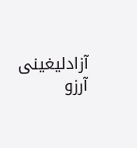آزادلیغینی آرزو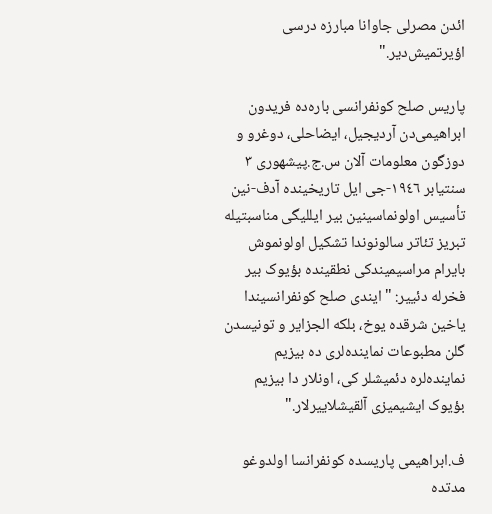ائدن مصرلی جاوانا مبارزه درسی اؤیرتمیش‌دیر."

پاریس صلح کونفرانسی باره‌ده فریدون ابراهیمی‌دن آردیجیل، ایضاحلی، دوغرو و دوزگون معلومات آلان س.ج.پیشهوری ٣ سنتیابر ١٩٤٦-جی ایل تاریخینده آدف-نین تأسیس اولونماسینین بیر ایللیگی مناسبتیله تبریز تئاتر سالونوندا تشکیل اولونموش  بایرام مراسیمیندکی نطقینده بؤیوک بیر فخرله دئییر: "ایندی صلح کونفرانسیندا یاخین شرقده یوخ، بلکه الجزایر و تونیسدن گلن مطبوعات نماینده‌لری ده بیزیم نماینده‌لره دئمیشلر کی، اونلار دا بیزیم بؤیوک ایشیمیزی آلقیشلاییرلار."

ف.ابراهیمی پاریسده کونفرانسا اولدوغو مدتده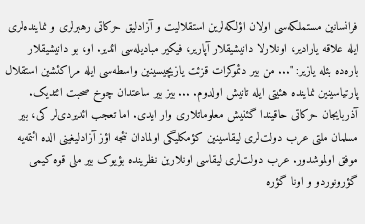فرانسانین مستملکه‌سی اولان اؤلکه‌لرین استقلالیت و آزادلیق حرکاتی رهبرلری و نماینده‌لری ایله علاقه یارا‌دیر، اونلارلا دانیشیقلار آپاریر، فیکیر مبادیله‌سی ائدیر. او، بو دانیشیقلار باره‌ده بئله یازیر: "... من بیر دئموکرات قزئت یازیچیسینین واسطه‌سی ایله مراکئشین استقلال پارتیاسینین نماینده هئیتی ایله تانیش اولدوم. ... بیز بیر ساعتدان چوخ صحبت ائتدیک. آذربایجان حرکاتی حاقیندا گئنیش معلوماتلاری وار ایدی. اما تعجب ائدیردی‌لر کی، بیر مسلمان ملتی عرب دولت‌لری لیقاسینین کؤمکلیگی اولما‌دان نئجه اؤز آزادلیغینی الده ائتمه‌یه موفق اولموشدور. عرب دولت‌لری لیقاسی اونلارین نظرینده بؤیوک بیر ملی قوه کیمی گؤرونوردو و اونا گؤره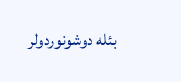بئله دوشونوردولر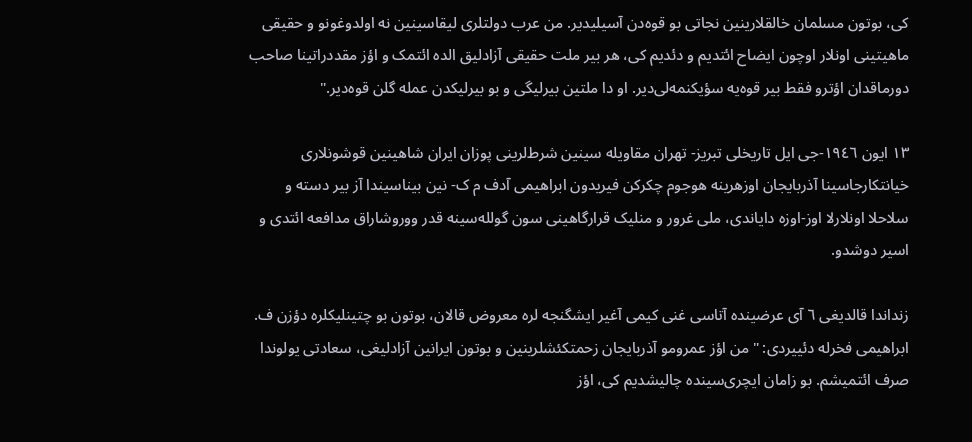کی، بوتون مسلمان خالقلارینین نجاتی بو قوه‌دن آسیلیدیر. من عرب دولتلری لیقاسینین نه اولدوغونو و حقیقی ماهیتینی اونلار اوچون ایضاح ائتدیم و دئدیم کی، هر بیر ملت حقیقی آزادلیق الده ائتمک و اؤز مقددراتینا صاحب دورماقدان اؤترو فقط بیر قوه‌یه سؤیکنمه‌لی‌دیر. او دا ملتین بیرلیگی و بو بیرلیکدن عمله گلن قوه‌دیر."

١٣ ایون ١٩٤٦-جی ایل تاریخلی تبریز- تهران مقاویله‌ سینین شرط‌لرینی پوزان ایران شاهینین قوشونلاری خیانتکارجاسینا آذربایجان اوزهرینه هوجوم چکرکن فیریدون ابراهیمی آدف م ک- نین بیناسیندا آز بیر دسته و سلاحلا اونلارلا اوز-اوزه دایاندی، ملی غرور و منلیک قرارگاهینی سون گولله‌سینه قدر ووروشا‌راق مدافعه ائتدی و اسیر دوشدو.

زنداندا قالدیغی ٦ آی عرضینده آتاسی غنی کیمی آغیر ایشگنجه ‌لره معروض قالان، بوتون بو چتینلیکلره دؤزن ف. ابراهیمی فخرله دئییردی: "من اؤز عمرومو آذربایجان زحمتکئشلرینین و بوتون ایرانین آزادلیغی، سعادتی یولوندا صرف ائتمیشم. بو زامان ایچری‌سینده چالیشدیم کی، اؤز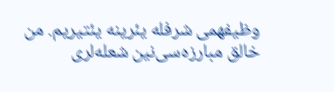وظیفهمی شرفله یئرینه یئتیریم. من خالق مبارزه‌سی‌نین شعله‌لری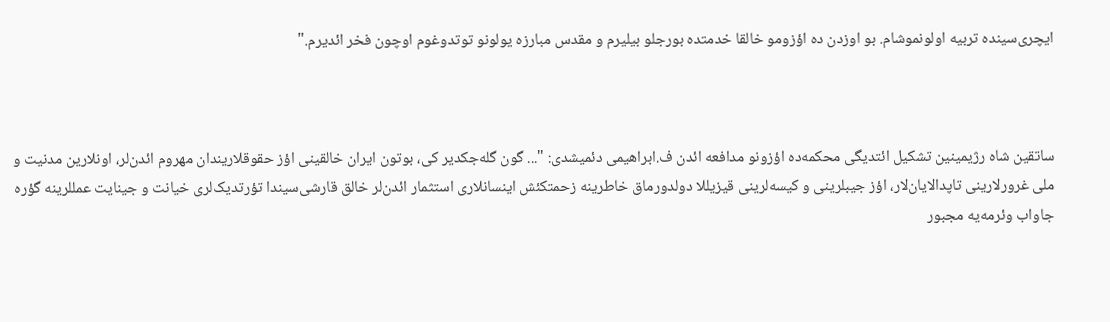ایچری‌سینده تربیه اولونموشام. بو اوزدن ده اؤزومو خالقا خدمتده بورجلو بیلیرم و مقدس مبارزه یولونو توتدوغوم اوچون فخر ائدیرم."



ساتقین شاه رژیمینین تشکیل ائتدیگی محکمه‌ده اؤزونو مدافعه ائدن ف.ابراهیمی دئمیشدی: "... گون گله‌جکدیر کی، بوتون ایران خالقینی اؤز حقوقلاریندان مهروم ائدن‌لر، اونلارین مدنیت و ملی غرورلارینی تاپدالایان‌لار، اؤز جیبلرینی و کیسه‌لرینی قیزیللا دولدورماق خاطرینه زحمتکئش اینسانلاری استثمار ائدن‌لر خالق قارشی‌سیندا تؤرتدیک‌لری خیانت و جینایت عمللرینه گؤره جاواب وئرمه‌یه مجبور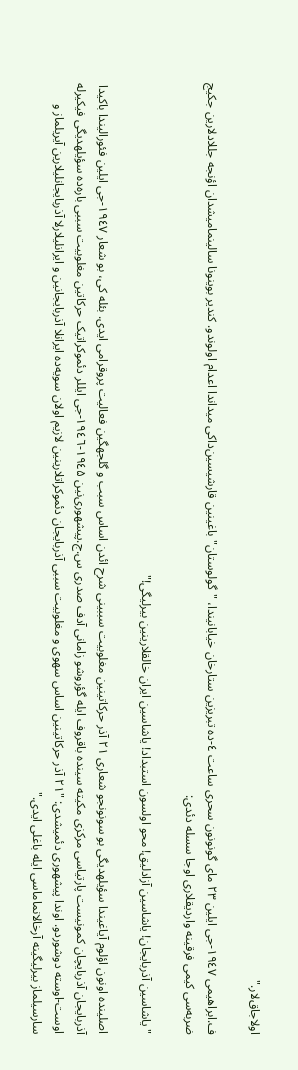اولا‌جاق‌لار."

ف.ابراهیمی ١٩٤٧-جی ایلین ٢٣ مای گونونون سحری ساعت ٤-ده تبریزین ستارخان خیابانیندا، "گولوستان" باغینین قارشیسین‌داکی میداندا اعدام اولوندو. کندیر بوینونا سالینمامیشدان اؤنجه جللادلارین جکیج ضربه‌سی کیمی فرقینه واردیقلاری اوجا سسله دئدی:

"یاشاسین آذربایجان! یاشاسین آزادلیق! محو اولسون استبداد! یاشاسین ایران خالقلارینین بیرلیگی!"

اصلینده اونون اؤلوم آیاغیندا سؤیلهدیگی بو سونونجو شعاری ٢١ آذر حرکاتینین مغلوبیت سببینی شرح ائدن اساس سبب و گلجهگین فعالیت پروقرامی ایدی. بئله کی، بو شعار ١٩٤٧-جی ایلین فئورالیندا باکیدا آذربایجان آذربایچان کمونیست پارتیاسی مرکزی مکیته سینده باقروف ایله گؤروشو زامانی آدف صدری س.ج.پیشهوری‌نین ١٩٤۵-١٩٤٦-جی ایللر دئموکراتیک حرکاتین مغلوبیت سببی باره‌ده سؤیلهدیگی فیکیرله اوست-اوسته دوشوردو. اوندا پیشهوری دئمیشدی: "٢١ آذر حرکاتینین اساس سهوی و مغلوبیت سببی آذربایجان دئموکراتلارینین لازیم اولان سویه‌ده ایرانلا آذربایجانین و ایرانلیلارلا آذربایجانلیلارین آیریلماز و سارسیلماز بیرلیگینه آرخالانماماسی ایله باغلی ایدی."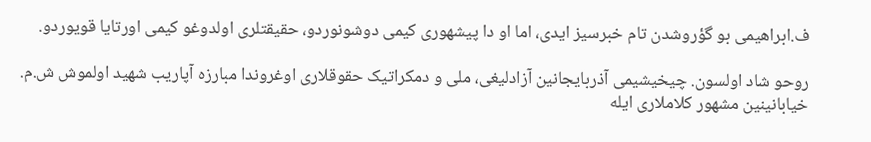ف.ابراهیمی بو گؤروشدن تام خبرسیز ایدی، اما او دا پیشهوری کیمی دوشونوردو، حقیقتلری اولدوغو کیمی اورتایا قویوردو.

روحو شاد اولسون. چیخیشیمی آذربایجانین آزادلیغی، ملی و دمکراتیک حقوقلاری اوغروندا مبارزه آپاریب شهید اولموش ش.م. خیابانینین مشهور کلاملاری ایله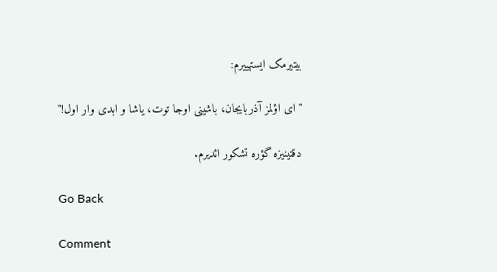بیتیرمک ایستهییرم:

"ای اؤلمز آذربایجان، باشینی اوجا توت، یاشا و ابدی وار اول!"

دقتینیزه گؤره تشکور ائدیرم.

Go Back

Comment